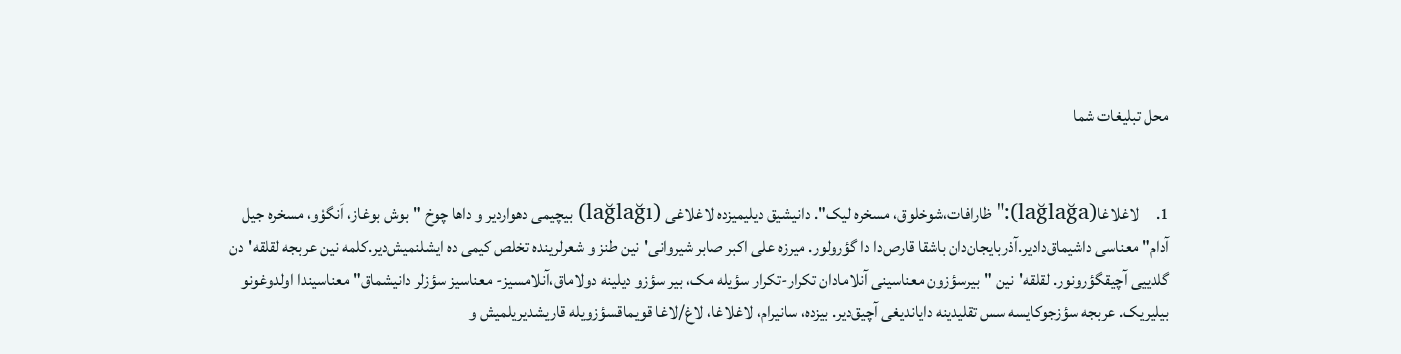محل تبلیغات شما


1.     لاغلاغا(lağlağa):"ظارافات،شوخلوق، مسخره لیک". دانیشیق دیلیمیزده لاغلاغی (lağlağı) بیچیمی دهواردیر و داها چوخ "بوش بوغاز، اَنگوْو، مسخره جیل آدام" معناسی داشیماق‌دادیر.آذربایجان‌دان باشقا قارص‌دا دا گؤرولور. میرزه علی اکبر صابر شیروانی'نین طنز و شعرلرینده تخلص کیمی ده ایشلنمیش‌دیر.کلمه نین عربجه لقلقه'دن گلدییی آچیقگؤرونور. لقلقه'نین "بیرسؤزون معناسینی آنلامادان تکرار-تکرار سؤیله مک، بیر سؤزو دیلینه دولاماق،آنلامسیز- معناسیز سؤزلر دانیشماق" معناسیندا اولدوغونو بیلیریک. عربجه سؤزجوکایسه سس تقلیدینه دایاندیغی آچیق‌دیر. بیزده، سانیرام، لاغلاغا، لاغ/لاغا قویماقسؤزویله قاریشدیریلمیش و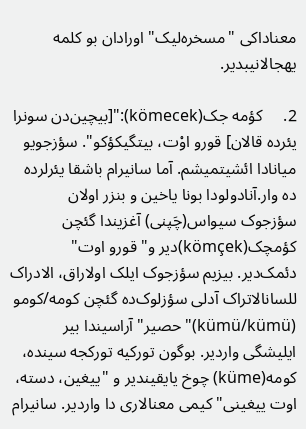معناداکی "مسخره‌لیک" اورادان بو کلمه یهجالانیبدیر.

2.     کؤمه جک(kömecek):"[بیچین‌دن سونرا یئرده قالان] قورو اوْت، بیتگیکؤکو". سؤزجویو میانادا ائشیتمیشم. آما سانیرام باشقا یئرلرده ده وار.آنادولودا بونا یاخین و بنزر اولان سؤزجوک سیواس(چَپنی) آغزیندا گئچن کؤمچک(kömçek)دیر و"قورو اوت" دئمک‌دیر. بیزیم سؤزجوک ایلک اولاراق، الادراک للسانالاتراک آدلی سؤزلوک‌ده گئچن کومه/کومو (kümü/kümü)"حصیر" آراسیندا بیر ایلیشگی واردیر. بوگون تورکیه تورکجه سینده، کومه(küme) چوخ یایقیندیر و "ییغین، دسته، اوت ییغینی" کیمی معنالاری دا واردیر. سانیرام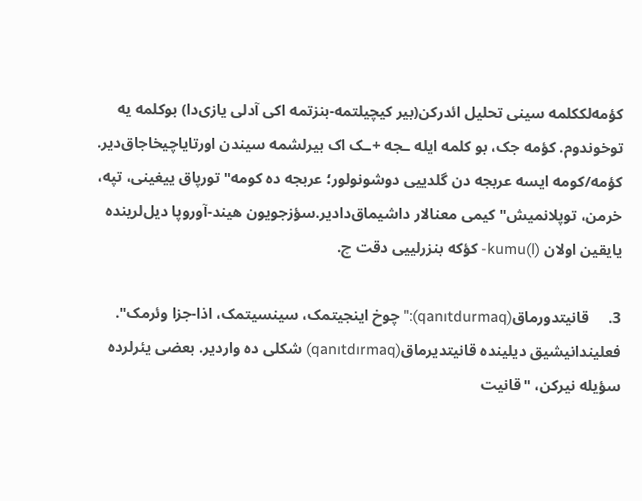کؤمه‌لککلمه سینی تحلیل ائدرکن(بیر کیچیلتمه-بنزتمه اکی آدلی یازی‌دا) بوکلمه یه توخوندوم. کؤمه جک، بو کلمه ایله ـجه +ـک اک بیرلشمه سیندن اورتایاچیخاجاق‌دیر. کؤمه/کومه ایسه عربجه دن گلدییی دوشونولور؛ عربجه ده کومه"تورپاق ییغینی، تپه، خرمن، توپلانمیش" کیمی معنالار داشیماق‌دادیر.سؤزجویون هیند-آوروپا دیل‌لرینده یایقین اولان kumu(l)- کؤکه بنزرلییی دقت چ.

3.     قانیتدورماق(qanıtdurmaq):"چوخ اینجیتمک، سینسیتمک، اذا-جزا وئرمک". فعلیندانیشیق دیلینده قانیتدیرماق(qanıtdırmaq) شکلی ده واردیر. بعضی یئرلرده سؤیله نیرکن، "قانیت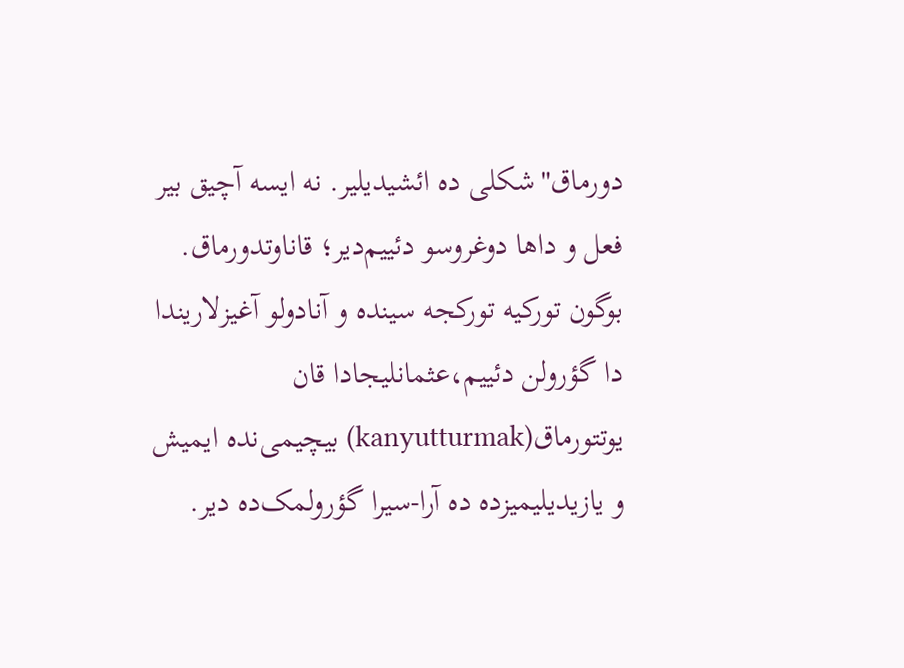دورماق"شکلی ده ائشیدیلیر. نه ایسه آچیق بیر فعل و داها دوغروسو دئییم‌دیر؛ قاناوتدورماق. بوگون تورکیه تورکجه سینده و آنادولو آغیزلاریندا دا گؤرولن دئییم،عثمانلیجادا قان یوتتورماق(kanyutturmak) بیچیمی‌نده ایمیش و یازیدیلیمیزده ده آرا-سیرا گؤرولمک‌ده دیر.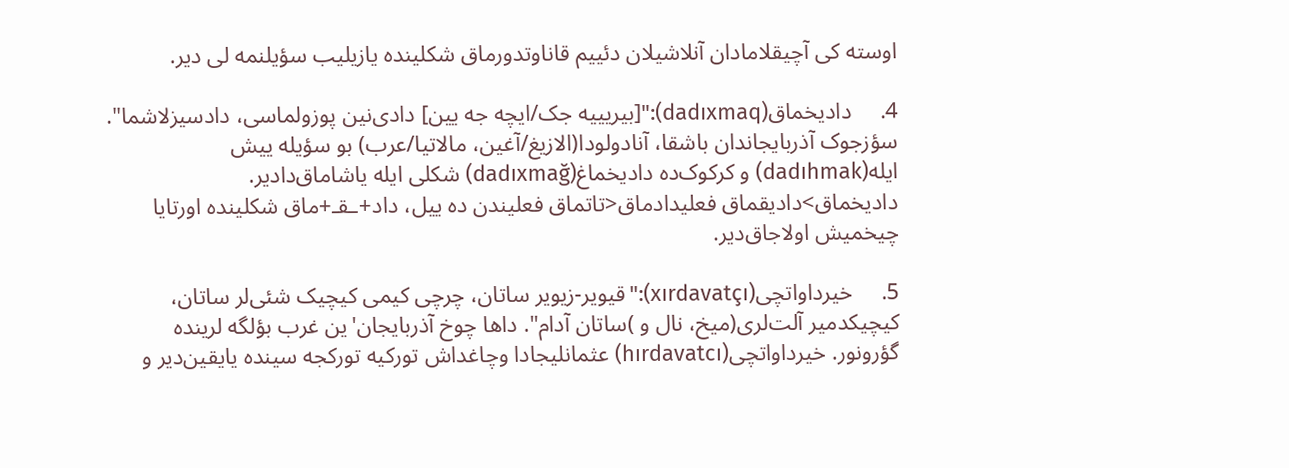اوسته کی آچیقلامادان آنلاشیلان دئییم قاناوتدورماق شکلینده یازیلیب سؤیلنمه لی دیر.

4.     دادیخماق(dadıxmaq):"[بیریییه جک/ایچه جه یین] دادی‌نین پوزولماسی، دادسیزلاشما". سؤزجوک آذربایجاندان باشقا، آنادولودا(الازیغ/آغین، مالاتیا/عرب) بو سؤیله ییش ایله(dadıhmak) و کرکوک‌ده دادیخماغ(dadıxmağ) شکلی ایله یاشاماق‌دادیر. دادیخماق>دادیقماق فعلیدادماق<تاتماق فعلیندن ده ییل، داد+ـقـ+ماق شکلینده اورتایا چیخمیش اولاجاق‌دیر.

5.     خیرداواتچی(xırdavatçı):"قیویر-زیویر ساتان، چرچی کیمی کیچیک شئی‌لر ساتان، کیچیکدمیر آلت‌لری(میخ، نال و )ساتان آدام". داها چوخ آذربایجان'ین غرب بؤلگه لرینده گؤرونور. خیرداواتچی(hırdavatcı) عثمانلیجادا وچاغداش تورکیه تورکجه سینده یایقین‌دیر و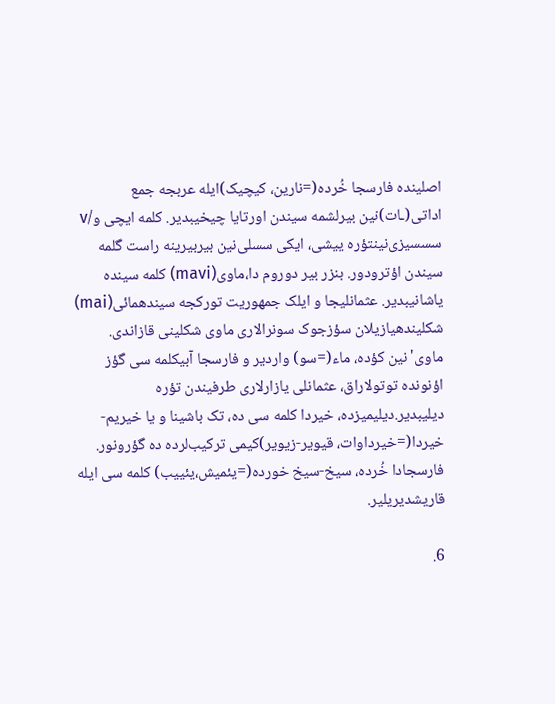اصلینده فارسجا خُرده(=نارین، کیچیک)ایله عربجه جمع اداتی(ـات)نین بیرلشمه سیندن اورتایا چیخیبدیر. کلمه ایچی و/v سسسیزی‌نینتؤره ییشی، ایکی سسلی‌نین بیربیرینه راست گلمه سیندن اؤترودور. بنزر بیر دوروم دا،ماوی(mavi) کلمه سینده یاشانیبدیر. عثمانلیجا و ایلک جمهوریت تورکجه سیندهمائی(mai) شکلیندهیازیلان سؤزجوک سونرالاری ماوی شکلینی قازاندی. ماوی'نین کؤده، ماء(=سو) واردیر و فارسجا آبیکلمه سی گؤز اؤنونده توتولاراق، عثمانلی یازارلاری طرفیندن تؤره دیلیبدیر.دیلیمیزده، خیردا کلمه سی ده، تک باشینا و یا خیریم-خیردا(=خیرداوات، قیویر-زیویر)کیمی ترکیب‌لرده ده گؤرونور. فارسجادا خُرده، سیخ-سیخ خورده(=یئمیش،یئییب) کلمه سی ایله قاریشدیریلیر.

6.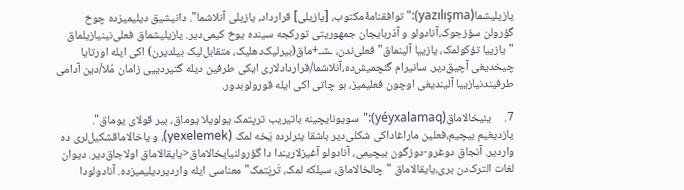یازیلیشما(yazılışma):"توافقنامۀمکتوب، [یازیلی] قرارداد، یازیلی آنلاشما". دانیشیق دیلیمیزده چوخ گؤرولن سؤزجوک،آنادولو و آذربایجان جمهوریتی تورکجه سینده یوخ کیمی‌دیر. یازیلیشماق فعلی‌نینیازیلماق "یازییا تؤکولمک، یازییا آلینماق" فعلی‌ندن، ـشـ+ماق(بیرلیک‌دهلیک، متقابل‌لیک بیلدیرن) اکی ایله اورتایا چیخدیغی آچیق‌دیر. سانیرام گئچمیش‌ده،آنلاشما/قرارداد‌لاری ایکی طرفین دیله گتیردییی زامان مُلا/دین آدامی طرفیندنیازییا آلیندیغی اوچون فعلیمیز، بو چاتی اکی ایله قورولوبدور.

7.     یئیخالاماق(yéyxalamaq):"سویونایچینه باتیریب ترپتمک یولویلا یوماق، بیر قولای یوماق". یازدیغیم بیچیم،فعلین ماراغاداکی شکلی‌دیر باشقا یئرلرده یَخه لمک (yexelemek)، و یاخالاماقشکیل‌لری ده واردیر. آنجاق دوغرو-دوزگون بیچیمی، آنادولو آغیزلاریندا دا گؤرولنیایخالاماق<یایقالاماق اولاجاق‌دیر. دیوان لغات الترک‌دن بری،یایقالاماق "چالخالاماق، سیلکه لمک، تَرپَتمک" معناسی ایله واردیردیلیمیزده. آنادولودا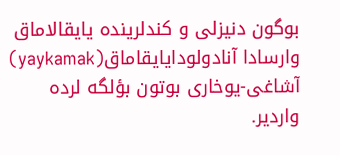بوگون دنیزلی و کندلرینده یایقالاماق وارسادا آنادولودایایقاماق(yaykamak) آشاغی-یوخاری بوتون بؤلگه لرده واردیر.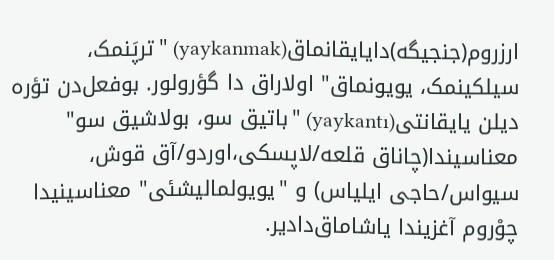ارزروم(جنجیگه)دایایقانماق(yaykanmak) "ترپَنمک، سیلکینمک، یویونماق" اولاراق دا گؤرولور. بوفعل‌دن تؤره دیلن یایقانتی(yaykantı) "باتیق سو، بولاشیق سو" معناسیندا(چاناق قلعه/لاپسکی،اوردو/آق قوش، سیواس/حاجی ایلیاس) و "یویولمالیشئی" معناسینیدا چوْروم آغزیندا یاشاماق‌دادیر.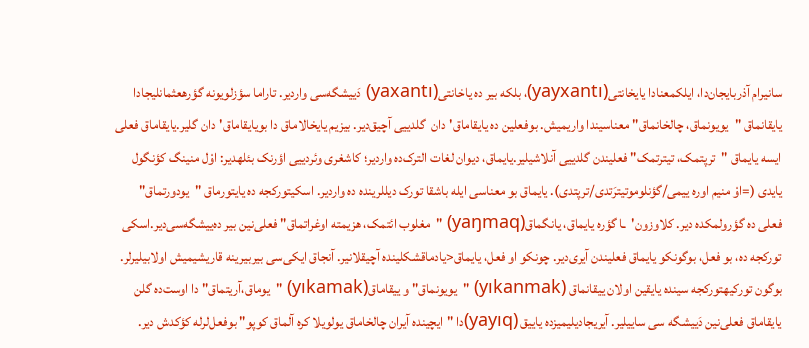سانیرام آذربایجان‌دا، ایلکمعنادا یایخانتی(yayxantı)، بلکه بیر ده یاخانتی(yaxantı) دَ‌ییشگه‌سی واردیر. تاراما سؤزلویونه گؤرهعثمانلیجادا یایقانماق "یویونماق، چالخانماق" معناسیندا واریمیش. بوفعلین ده یایقاماق'دان  گلدییی آچیق‌دیر. بیزیم یایخالاماق دا بویایقاماق'دان گلیر.یایقاماق فعلی ایسه یایماق "ترپتمک، تیترتمک" فعلیندن گلدییی آنلاشیلیر.یایماق، دیوان لغات الترک‌ده واردیر؛ کاشغری وئردییی اؤرنک بئلهدیر: اوْل منینگ کؤنگول یایدی (=اوْ منیم اوره ییمی/گؤنلوموتیترَتدی/ترپتدی). یایماق بو معناسی ایله باشقا تورک دیللرینده ده واردیر. اسکیتورکجه ده یایتورماق "یودورتماق" فعلی ده گؤرولمکده‌ دیر. کلاوزون'ـا گؤره یایماق، یانگماق(yaŋmaq) "مغلوب ائتمک، هزیمته اوغراتماق" فعلی‌نین بیر ده‌ییشگه‌سی‌دیر.اسکی تورکجه ده، بو فعل، بوگونکو یایماق فعلیندن آیری‌دیر. چونکو او فعل، یایماق<یادماقشکلینده آچیقلانیر. آنجاق ایکی‌سی بیربیرینه قاریشیمیش اولابیلیرلر. بوگون تورکیهتورکجه سینده یایقین اولان ییقانماق (yıkanmak) "یویونماق" و ییقاماق(yıkamak) "یوماق،آریتماق" دا اوست‌ده گلن یایقاماق فعلی‌نین دَییشگه سی ساییلیر. آیریجادیلیمیزده یاییق (yayıq)دا "ایچینده آیران چالخاماق یولویلا کره آلماق کوپو" بوفعل‌لرله کؤکدش دیر.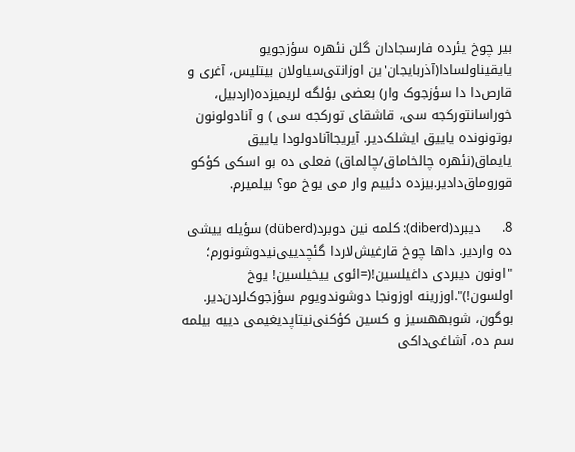بیر چوخ یئرده فارسجادان گلن نئهره سؤزجویو یایقیناولسادا(آذربایجان'ین اوزانتی‌سیاولان بیتلیس، آغری و قارص‌دا دا سؤزجوک وار) بعضی بؤلگه لریمیزده(اردبیل، خوراسانتورکجه سی، قاشقای تورکجه سی ) و آنادولونون بوتونونده یاییق ایشلک‌دیر. آیریجاآنادولودا یاییق یایماق(نئهره چالخاماق/چالماق) فعلی ده بو اسکی کؤکو قوروماق‌دادیر.بیزده دئییم وار می یوخ مو؟ بیلمیرم.

8.     دیبرد(diberd): کلمه نین دوبرد(düberd) سؤیله ییشی ده واردیر. داها چوخ قارغیش‌لاردا گئچدییی‌نیدوشونورم؛ "اونون دیبردی داغیلسین!(=ائوی ییخیلسین! یوخ اولسون!)".اوزرینه اوزونجا دوشوندویوم سؤزجوک‌لردن‌دیر. بوگون، شوبههسیز و کسین کؤکنی‌نیتاپدیغیمی دییه بیلمه سم ده، آشاغی‌داکی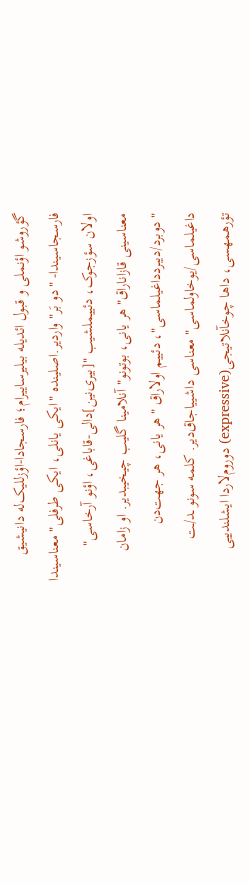گؤروشو اؤنملی و قبول ائدیله بیلیرساییرام؛ فارسجادا-اؤزللیک‌له دانیشیق فارسجاسیندا- "دو بَر" واردیر.اصلینده "ایکی یانلی، ایکی طرفلی" معناسیندا اولان سؤزجوک، دئییملشیب "[بیری‌نین]دالی-قاباغی، اؤنو آرخاسی" معناسینی قازاناراق"هر یانی، بوتونو"آنلامینا گلیب چیخیبدیر. او زامان "دوبرد/دیبردداغیلماسی"، دئییم اولاراق "هر یانی، هر جهت‌دن داغیلماسی/یوخاولماسی" معناسی داشییاجاق‌دیر. کلمه سونو ـد/ـت تؤرهمهسی، داها چوخآنلاتیجی(expressive) دوروم‌لاردا ایشلندییی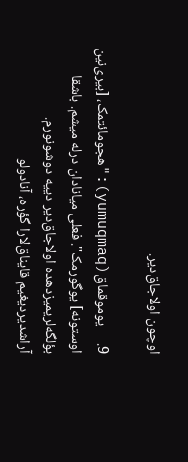اوچون اولاجاق‌دیر.

9.     یوموقماق(yumuqmaq):"هجومائتمک، [بیری‌نین اوستونه] یوگورمک". فعلی میانادان درله میشم. باشقا بؤلگه‌لریمیزدهده اولاجاق‌دیر دییه دوشونورم. آراشدیردیغیم قایناق‌لارا گؤره، آنادولو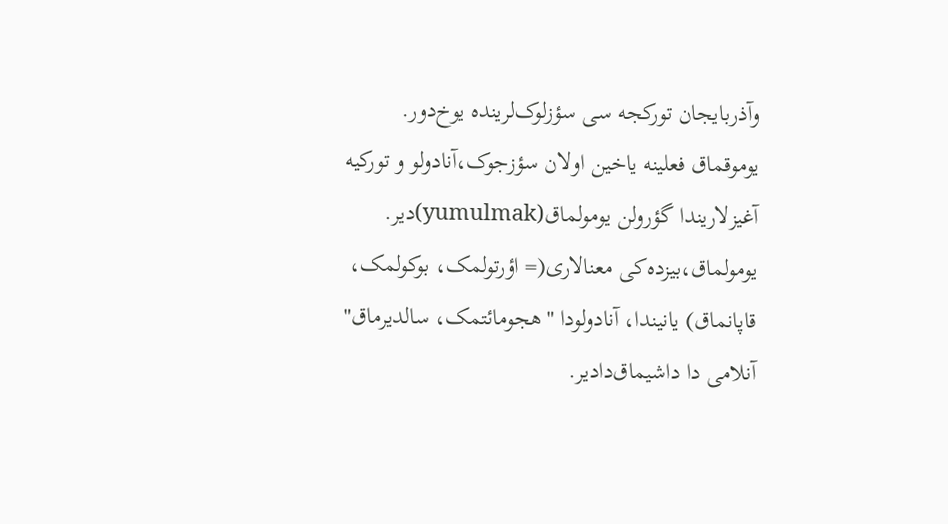وآذربایجان تورکجه سی سؤزلوک‌لرینده یوخ‌دور. یوموقماق فعلینه یاخین اولان سؤزجوک،آنادولو و تورکیه آغیزلاریندا گؤرولن یومولماق(yumulmak)دیر. یومولماق،بیزده‌کی معنالاری(= اؤرتولمک، بوکولمک، قاپانماق) یانیندا، آنادولودا "هجومائتمک، سالدیرماق" آنلامی دا داشیماق‌دادیر.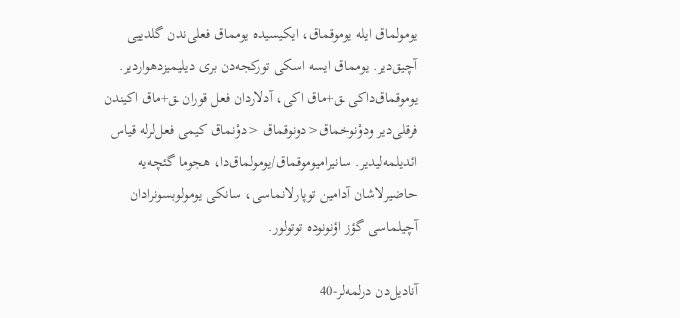یومولماق ایله یوموقماق، ایکیسیده یومماق فعلی‌ندن گلدییی آچیق‌دیر. یومماق ایسه اسکی تورکجه‌دن بری دیلیمیزدهواردیر. یوموقماق‌داکی ـق+ماق اکی، آدلاردان فعل قوران ـق+ماق اکیندن فرقلی‌دیر ودوْنوخماق<دونوقماق <دوْنماق کیمی فعل‌لرله قیاس ائدیلمه‌لیدیر. سانیرامیوموقماق/یومولماق‌دا، هجوما گئچه‌یه حاضیرلاشان آدامین توپارلانماسی، سانکی یومولوبسونرادان آچیلماسی گؤز اؤنونوده توتولور.

آنادیل‌دن درلمه‌لر-40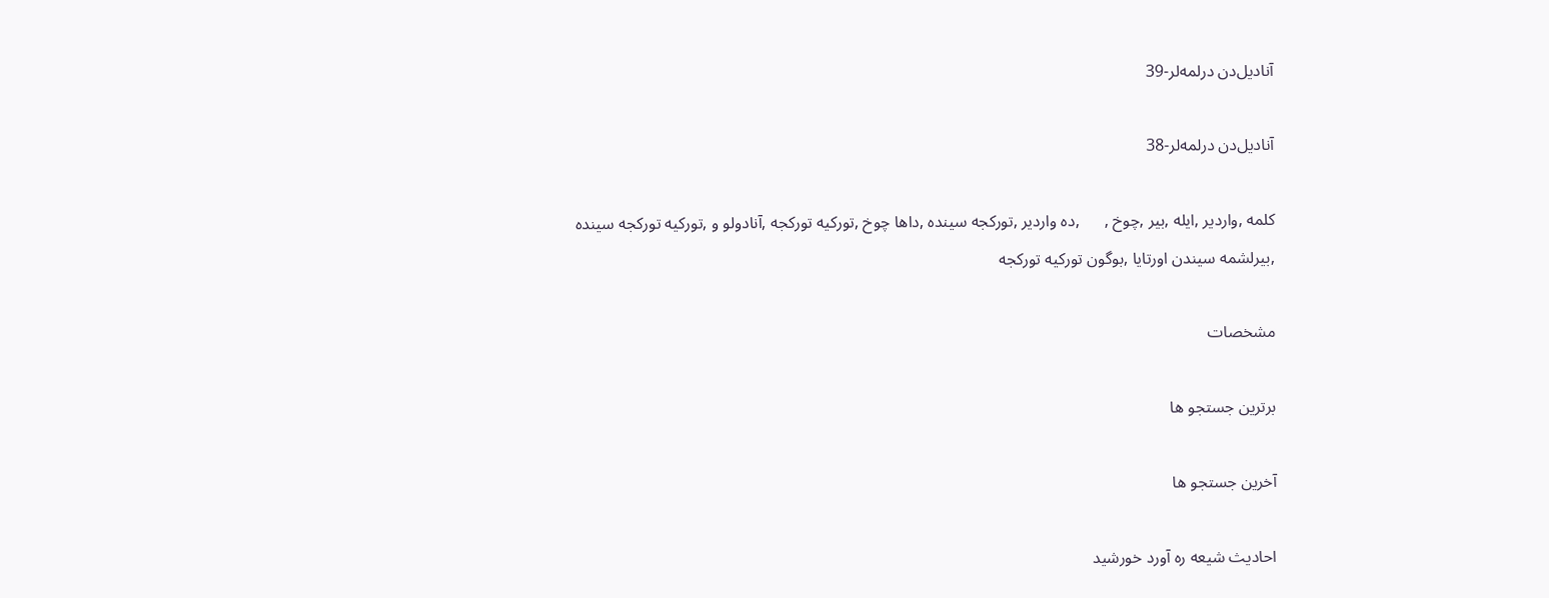آنادیل‌دن درلمه‌لر-39

آنادیل‌دن درلمه‌لر-38

کلمه ,واردیر ,ایله ,بیر ,چوخ ,      ,ده واردیر ,تورکجه سینده ,داها چوخ ,تورکیه تورکجه ,آنادولو و ,تورکیه تورکجه سینده ,بیرلشمه سیندن اورتایا ,بوگون تورکیه تورکجه

مشخصات

برترین جستجو ها

آخرین جستجو ها

احادیث شیعه ره آورد خورشید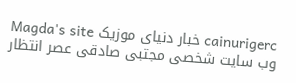cainurigerc خبار دنیای موزیک Magda's site وب سایت شخصی مجتبی صادقی عصر انتظار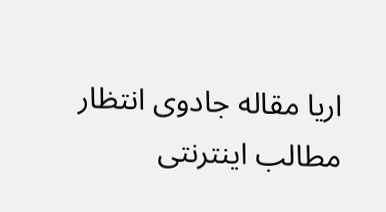اریا مقاله جادوی انتظار مطالب اینترنتی